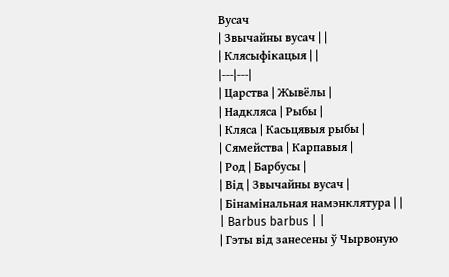Вусач
| Звычайны вусач | |
| Клясыфікацыя | |
|---|---|
| Царства | Жывёлы |
| Надкляса | Рыбы |
| Кляса | Касьцявыя рыбы |
| Сямейства | Карпавыя |
| Род | Барбусы |
| Від | Звычайны вусач |
| Бінамінальная намэнклятура | |
| Barbus barbus | |
| Гэты від занесены ў Чырвоную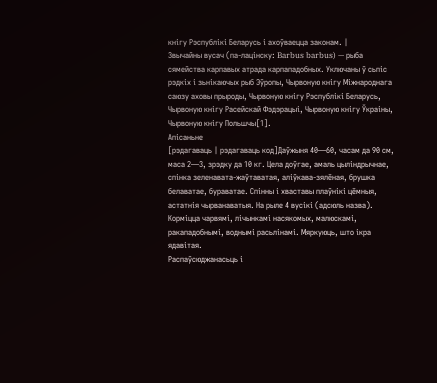кнігу Рэспублікі Беларусь і ахоўваецца законам. |
Звычайны вусач (па-лацінску: Barbus barbus) — рыба сямейства карпавых атрада карпападобных. Уключаны ў сьпіс рэдкіх і зьнікаючых рыб Эўропы, Чырвоную кнігу Міжнароднага саюзу аховы прыроды, Чырвоную кнігу Рэспублікі Беларусь, Чырвоную кнігу Расейскай Фэдэрацыі, Чырвоную кнігу Ўкраіны, Чырвоную кнігу Польшчы[1].
Апісаньне
[рэдагаваць | рэдагаваць код]Даўжыня 40—60, часам да 90 см, маса 2—3, зрэдку да 10 кг. Цела доўгае, амаль цыліндрычнае, спінка зеленавата-жаўтаватая, аліўкава-зялёная, брушка белаватае, бураватае. Спінны і хваставы плаўнікі цёмныя, астатнія чырванаватыя. На рыле 4 вусікі (адсюль назва). Корміцца чарвямі, лічынкамі насякомых, малюскамі, ракападобнымі, воднымі расьлінамі. Мяркуюць, што ікра ядавітая.
Распаўсюджанасьць і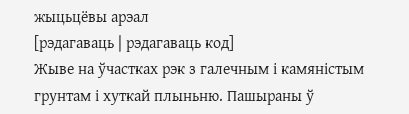жыцьцёвы арэал
[рэдагаваць | рэдагаваць код]
Жыве на ўчастках рэк з галечным і камяністым грунтам і хуткай плыньню. Пашыраны ў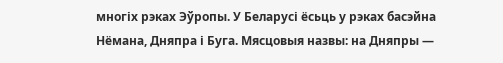многіх рэках Эўропы. У Беларусі ёсьць у рэках басэйна Нёмана, Дняпра і Буга. Мясцовыя назвы: на Дняпры —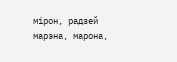мірон, радзей марэна, марона,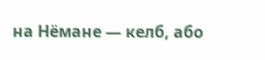на Нёмане — келб, або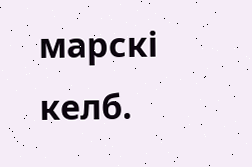марскі келб.